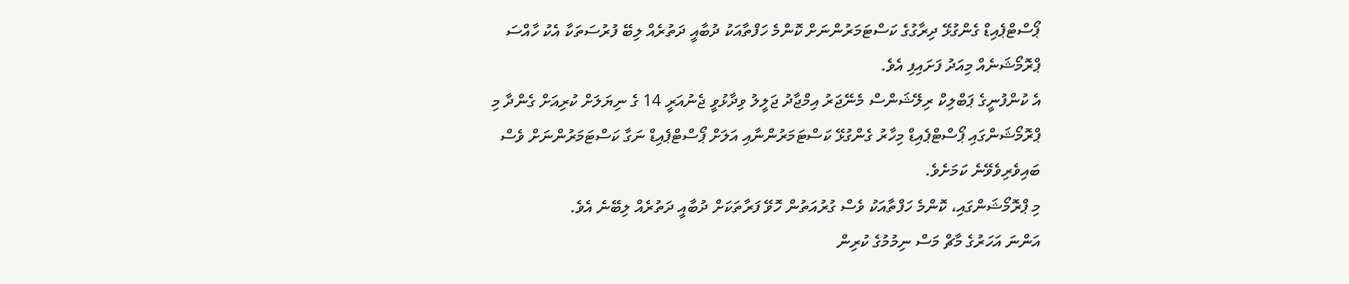ޕޯސްޓްޕެއިޑް ގެންގުޅޭ ދިރާގުގެ ކަސްޓަމަރުންނަށް ކޮންމެ ހަފްތާއަކު ދުބާއީ ދަތުރެއް ލިބޭ ފުރުސަތަކާ އެކު ހާއްސަ ޕްރޮމޯޝަނެއް މިއަދު ފަށައިފި އެވެ.
އެ ކުންފުނީގެ ޕަބްލިކް ރިލޭޝަންސް މެނޭޖަރު އިމްޖާދު ޖަލީލު ވިދާޅުވީ ޖެނުއަރީ 14 ގެ ނިޔަލަށް ކުރިއަށް ގެންދާ މި ޕްރޮމޯޝަންގައި ޕޯސްޓްޕެއިޑް މިހާރު ގެންގުޅޭ ކަސްޓަމަރުންނާއި އަލަށް ޕޯސްޓްޕެއިޑް ނަގާ ކަސްޓަމަރުންނަށް ވެސް ބައިވެރިވެވޭނެ ކަމަށެވެ.
މި ޕްރޮމޯޝަންގައި، ކޮންމެ ހަފްތާއަކު ވެސް ގުރުއަތުން ހޮވޭ ފަރާތަކަށް ދުބާއީ ދަތުރެއް ލިބޭނެ އެވެ.
އަންނަ އަހަރުގެ މާޗް މަސް ނިމުމުގެ ކުރިން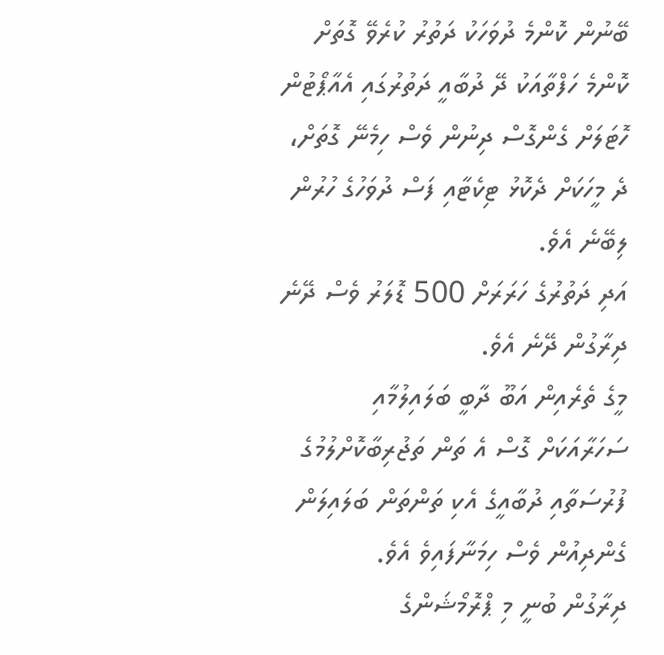ބޭނުން ކޮންމެ ދުވަހަކު ދަތުރު ކުރެވޭ ގޮތަށް ކޮންމެ ހަފްތާއަކު ދޭ ދުބާއީ ދަތުރުގައި އެއާޕޯޓުން ހޮޓަލަށް ގެންގޮސް ދިނުން ވެސް ހިމެނޭ ގޮތަށް، ދެ މީހަކަށް ދެކޮޅު ޓިކެޓާއި ފަސް ދުވަހުގެ ހުރުން ލިބޭނެ އެވެ.
އަދި ދަތުރުގެ ހަރަރަށް 500 ޑޮލަރު ވެސް ދޭނެ ދިރާގުން ދޭނެ އެވެ.
މީގެ ތެރެއިން އަބޫ ދާބީ ބަލައިލުމާއި ސަހަރާއަކަށް ގޮސް އެ ތަން ތަޖުރިބާކޮށްލުމުގެ ފުރުސަތާއި ދުބާއީގެ އެކި ތަންތަން ބަލައިލަން ގެންދިއުން ވެސް ހިމަނާފައިވެ އެވެ.
ދިރާގުން ބުނީ މި ޕްރޮމޯޝަންގެ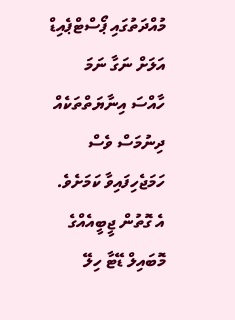މުއްދަތުގައި ޕޯސްޓްޕެއިޑް އަލަށް ނަގާ ނަމަ ހާއްސަ އިނާޔަތްތަކެއް ދިނުމަސް ވެސް ހަމަޖެހިފައިވާ ކަމަށެވެ.
އެ ގޮތުން ޖީބީއެއްގެ މޮބައިލް ޑޭޓާ ހިލޭ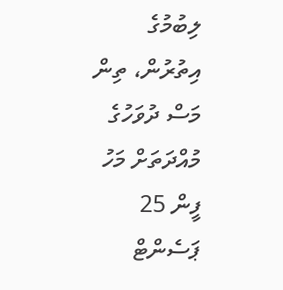ލިބުމުގެ އިތުރުން، ތިން މަސް ދުވަހުގެ މުއްދަތަށް މަހު ފީން 25 ޕަސެންޓް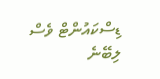ޑިސްކައުންޓް ވެސް ލިބޭނެ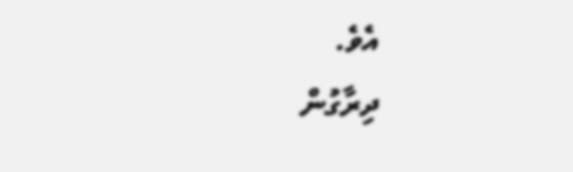އެވެ.
ދިރާގުން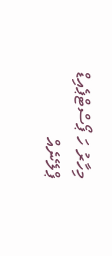މިހާރު ހަ ޕޯސްޓްޕެއިޑް ޕްލޭނެއް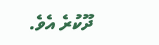ދޫކުރެ އެވެ.